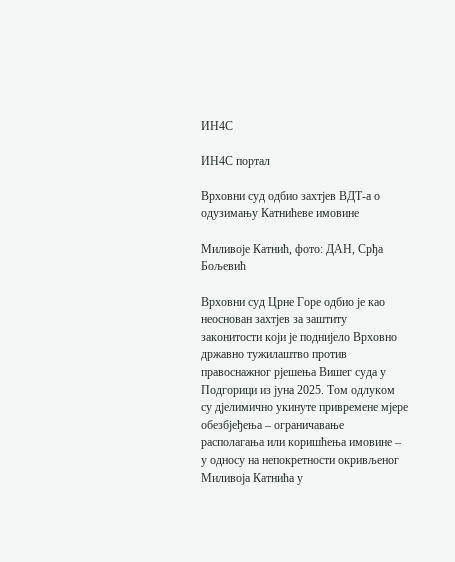ИН4С

ИН4С портал

Врховни суд одбио захтјев ВДТ-а о одузимању Катнићеве имовине

Миливоје Катнић, фото: ДАН, Срђа Бољевић

Врховни суд Црне Горе одбио је као неоснован захтјев за заштиту законитости који је поднијело Врховно државно тужилаштво против правоснажног рјешења Вишег суда у Подгорици из јуна 2025. Том одлуком су дјелимично укинуте привремене мјере обезбјеђења – ограничавање располагања или коришћења имовине – у односу на непокретности окривљеног Миливоја Катнића у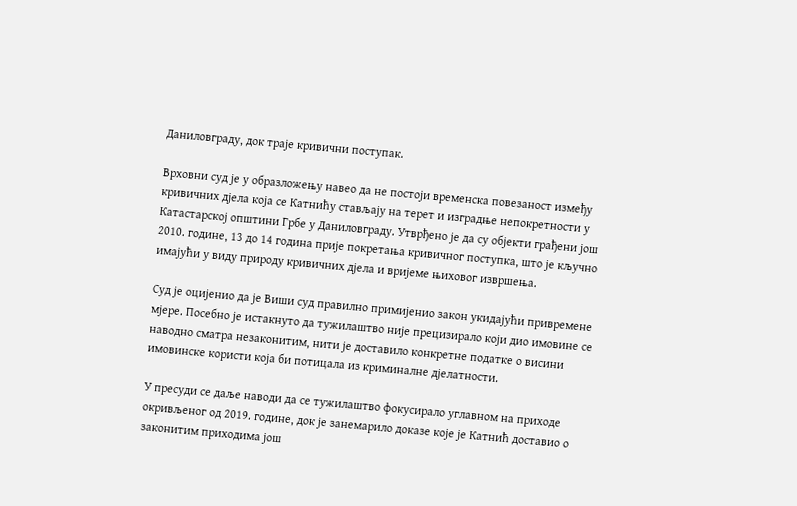Даниловграду, док траје кривични поступак.

Врховни суд је у образложењу навео да не постоји временска повезаност између кривичних дјела која се Катнићу стављају на терет и изградње непокретности у Катастарској општини Грбе у Даниловграду. Утврђено је да су објекти грађени још 2010. године, 13 до 14 година прије покретања кривичног поступка, што је кључно имајући у виду природу кривичних дјела и вријеме њиховог извршења.

Суд је оцијенио да је Виши суд правилно примијенио закон укидајући привремене мјере. Посебно је истакнуто да тужилаштво није прецизирало који дио имовине се наводно сматра незаконитим, нити је доставило конкретне податке о висини имовинске користи која би потицала из криминалне дјелатности.

У пресуди се даље наводи да се тужилаштво фокусирало углавном на приходе окривљеног од 2019. године, док је занемарило доказе које је Катнић доставио о законитим приходима још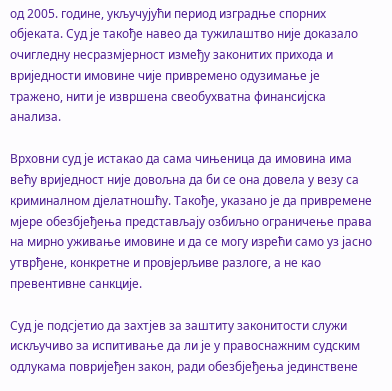од 2005. године, укључујући период изградње спорних објеката. Суд је такође навео да тужилаштво није доказало очигледну несразмјерност између законитих прихода и вриједности имовине чије привремено одузимање је тражено, нити је извршена свеобухватна финансијска анализа.

Врховни суд је истакао да сама чињеница да имовина има већу вриједност није довољна да би се она довела у везу са криминалном дјелатношћу. Такође, указано је да привремене мјере обезбјеђења представљају озбиљно ограничење права на мирно уживање имовине и да се могу изрећи само уз јасно утврђене, конкретне и провјерљиве разлоге, а не као превентивне санкције.

Суд је подсјетио да захтјев за заштиту законитости служи искључиво за испитивање да ли је у правоснажним судским одлукама повријеђен закон, ради обезбјеђења јединствене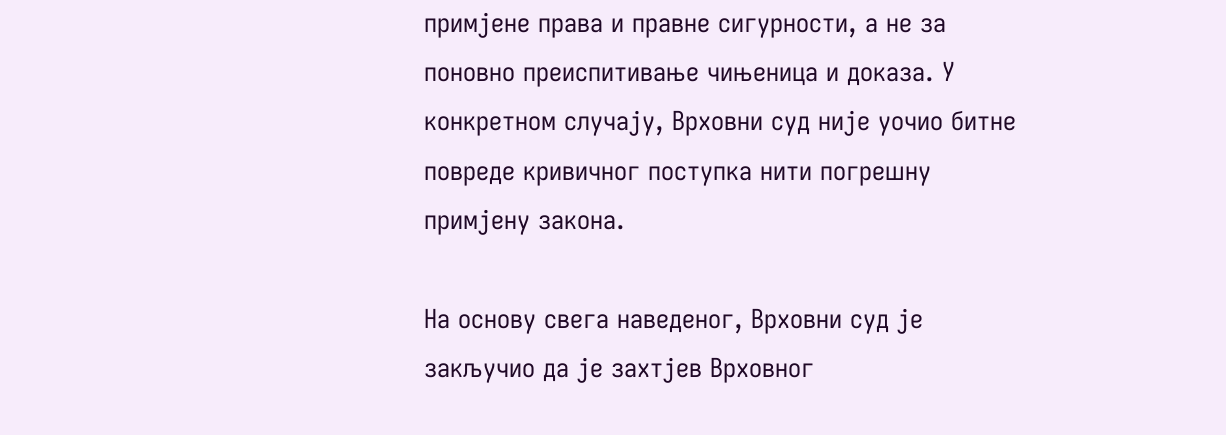примјене права и правне сигурности, а не за поновно преиспитивање чињеница и доказа. У конкретном случају, Врховни суд није уочио битне повреде кривичног поступка нити погрешну примјену закона.

На основу свега наведеног, Врховни суд је закључио да је захтјев Врховног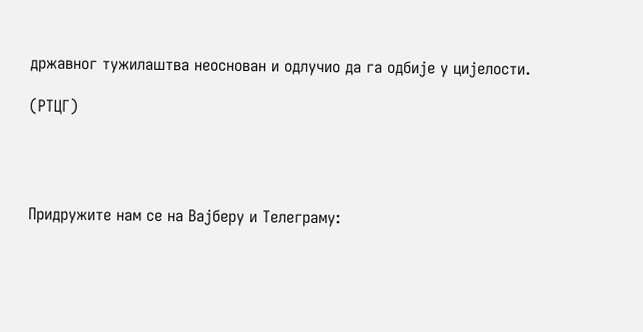државног тужилаштва неоснован и одлучио да га одбије у цијелости.

(РТЦГ)




Придружите нам се на Вајберу и Телеграму: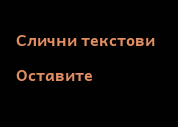Слични текстови

Оставите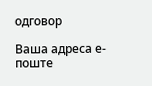одговор

Ваша адреса е-поште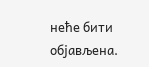неће бити објављена.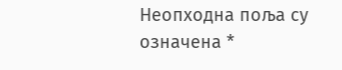Неопходна поља су означена *